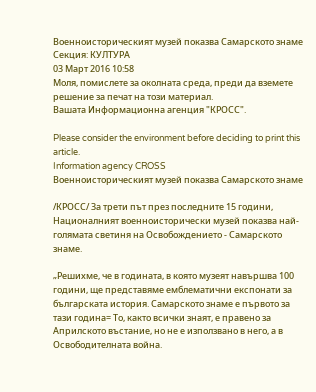Военноисторическият музей показва Самарското знаме
Секция: КУЛТУРА
03 Март 2016 10:58
Моля, помислете за околната среда, преди да вземете решение за печат на този материал.
Вашата Информационна агенция "КРОСС".

Please consider the environment before deciding to print this article.
Information agency CROSS
Военноисторическият музей показва Самарското знаме

/КРОСС/ За трети път през последните 15 години, Националният военноисторически музей показва най-голямата светиня на Освобождението - Самарското знаме.

„Решихме, че в годината, в която музеят навършва 100 години, ще представяме емблематични експонати за българската история. Самарското знаме е първото за тази година= То, както всички знаят, е правено за Априлското въстание, но не е използвано в него, а в Освободителната война.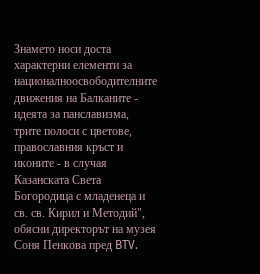Знамето носи доста характерни елементи за националноосвободителните движения на Балканите - идеята за панславизма, трите полоси с цветове, православния кръст и иконите - в случая Казанската Света Богородица с младенеца и св. св. Кирил и Методий", обясни директорът на музея Соня Пенкова пред BTV.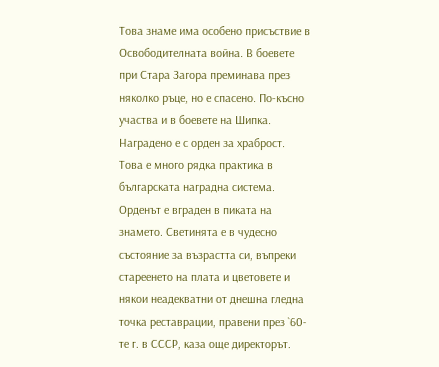Това знаме има особено присъствие в Освободителната война. В боевете при Стара Загора преминава през няколко ръце, но е спасено. По-късно участва и в боевете на Шипка. Наградено е с орден за храброст. Това е много рядка практика в българската наградна система. Орденът е вграден в пиката на знамето. Светинята е в чудесно състояние за възрастта си, въпреки стареенето на плата и цветовете и някои неадекватни от днешна гледна точка реставрации, правени през `60-те г. в СССР, каза още директорът.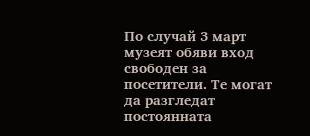По случай 3 март музеят обяви вход свободен за посетители. Те могат да разгледат постоянната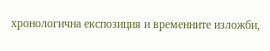хронологична експозиция и временните изложби,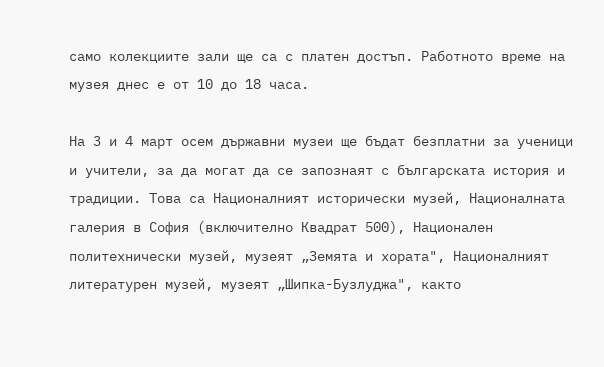само колекциите зали ще са с платен достъп. Работното време на музея днес е от 10 до 18 часа.

На 3 и 4 март осем държавни музеи ще бъдат безплатни за ученици и учители, за да могат да се запознаят с българската история и традиции. Това са Националният исторически музей, Националната галерия в София (включително Квадрат 500), Национален политехнически музей, музеят „Земята и хората", Националният литературен музей, музеят „Шипка-Бузлуджа", както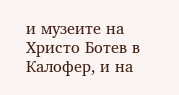и музеите на Христо Ботев в Калофер, и на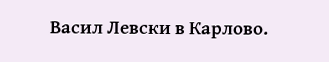Васил Левски в Карлово.